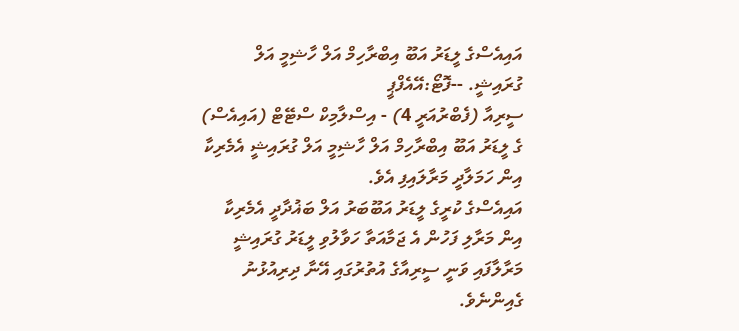އައިއެސްގެ ލީޑަރު އަބޫ އިބްރާހިމް އަލް ހާޝިމީ އަލް ގުރައިޝީ. --ފޮޓޯ:އޭއެފްޕީ
ސީރިއާ (ފެބްރުއަރީ 4) - އިސްލާމިކް ސްޓޭޓް (އައިއެސް) ގެ ލީޑަރު އަބޫ އިބްރާހިމް އަލް ހާޝިމީ އަލް ގުރައިޝީ އެމެރިކާ އިން ހަމަލާދީ މަރާލައިފި އެވެ.
އައިއެސްގެ ކުރީގެ ލީޑަރު އަބޫބަރު އަލް ބަޣުދާދީ އެމެރިކާ އިން މަރާލި ފަހުން އެ ޖަމާއަތާ ހަވާލުވި ލީޑަރު ގުރައިޝީ މަރާލާފައި ވަނީ ސީރިއާގެ އުތުރުގައި އޭނާ ދިރިއުޅުނު ގެއިންނެވެ.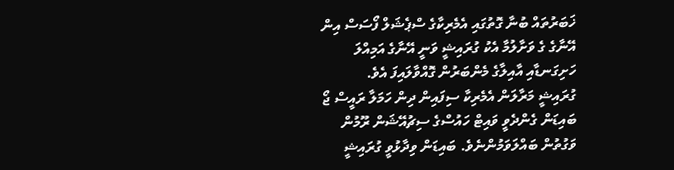ޚަބަރުތައް ބުނާ ގޮތުގައި އެމެރިކާގެ ސްޕެޝަލް ފޯސަސް އިން އޭނާގެ ގެ ވަށާލުމާ އެކު ގުރައިޝީ ވަނީ އޭނާގެ އަމިއްލަ ހަށިގަނޑާއި އާއިލާގެ މެންބަރުން ގޮއްވާލައިފަ އެވެ.
ގުރައިޝީ މަރާލަން އެމެރިކާ ސިފައިން ދިން ހަމަލާ ރައީސް ޖޯ ބައިޑަން ގެންދެވީ ވައިޓް ހައުސްގެ ސިޗުއޭޝަން ރޫމުން ވަގުތުން ބައްލަވަމުންނެވެ. ބައިޑަން ވިދާޅުވީ ގުރައިޝީ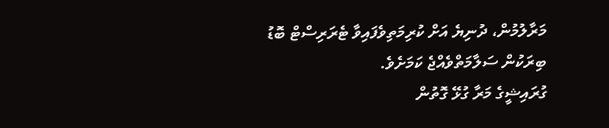މަރާލުމުން، ދުނިޔެ އަށް ކުރިމަތިވެފައިވާ ޓެރަރިސްޓް ބޮޑު ބިރަކުން ސަލާމަތްވެއްޖެ ކަމަށެވެ.
ގުރައިޝީގެ މަރާ ގުޅޭ ގޮތުން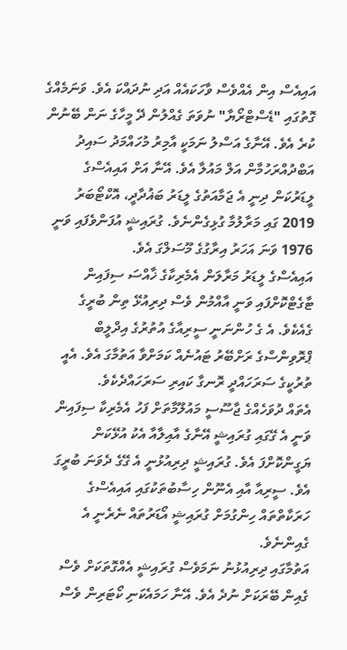އައިއެސް އިން އެއްވެސް ވާހަކައެއް އަދި ނުދައްކަ އެވެ. ވަނަމެއްގެ ގޮތުގައި "ޑެސްޓްރޯޔާ" ނުވަތަ ގެއްލުން ދޭ މީހާގެ ނަން ބޭނުން ކުރެ އެވެ. އޭނާގެ އަސްލު ނަމަކީ އާމިރު މުހައްމަދު ސައިދު އަބްދުއްރަހުމާން އަލް މައުލާ އެވެ. އޭނާ އަށް އައިއެސްގެ ލީޑަރުކަން ދިނީ އެ ޖަމާއަތުގެ ލީޑަރު ބަޣުދާދީ، އޮކްޓޯބަރު 2019 ގައި މަރާލުމާ ގުޅިގެންނެވެ. ގުރައިޝީ އުފަންވެފައި ވަނީ 1976 ވަނަ އަހަރު އިރާގުގެ މޫސަލްގަ އެވެ.
އައިއެސްގެ ލީޑަރު މަރާލަން އެމެރިކާގެ ޚާއްސަ ސިފައިން ޓާގެޓްކޮށްފައި ވަނީ އާއްމުން ވެސް ދިރިއުޅޭ ތިން ބުރީގެ ގެއެކެވެ. އެ ގެ ހުންނަނީ ސީރިއާގެ އުތުރުގެ އިދްލީބް ޕްރޮވިންސްގެ ރަށްބޭރު ޓައުނެއް ކަމަށްވާ އަތުމާގަ އެވެ. އެއީ ތުރުކީގެ ސަރަހައްދީ ރޮނގާ ކައިރި ސަރަހައްދެކެވެ.
އެތައް ދުވަހެއްގެ ޖާސޫސީ މައުލޫމާތަށް ފަހު އެމެރިކާ ސިފައިން ވަނީ އެ ގޭގައި ގުރައިޝީ އޭނާގެ އާއިލާއާ އެކު އުޅޭކަން ޔަގީންކޮށްފަ އެވެ. ގުރައިޝީ ދިރިއުޅުނީ އެ ގޭގެ ދެވަނަ ބުރީގަ އެވެ. ސީރިއާ އާއި އެނޫން ހިސާބުތަކުގައި އައިއެސްގެ ހަރަކާތްތައް ހިންގުމަށް ގުރައިޝީ އޯޑަރުތައް ނެރެނީ އެ ގެއިންނެވެ.
އަތުމާގައި ދިރިއުޅުނު ނަމަވެސް ގުރައިޝީ އެއްގޮތަކަށް ވެސް ގެއިން ބޭރަކަށް ނުދެ އެވެ. އޭނާ ހަމައެކަނި ކޯޓަރިން ވެސް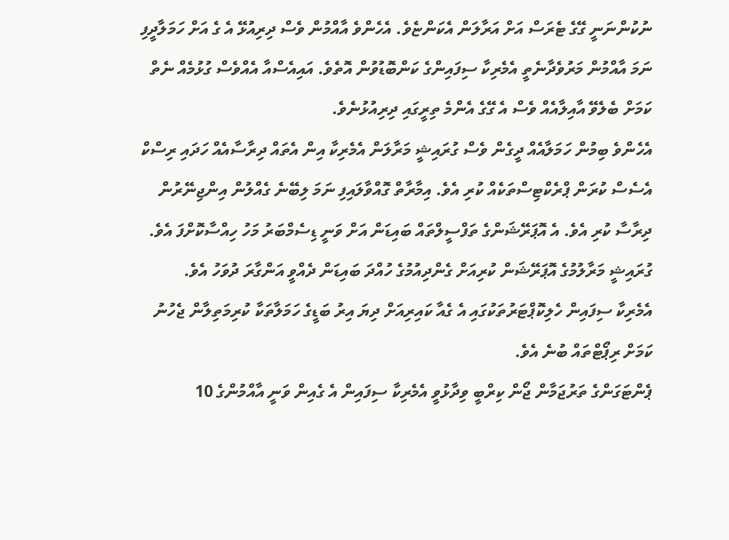ނުކުންނަނީ ގޭގެ ޓެރަސް އަށް އަރާލަން އެކަންޏެވެ. އެހެންވެ އާއްމުން ވެސް ދިރިއުޅޭ އެ ގެ އަށް ހަމަލާދީފި ނަމަ އާއްމުން މަރުވެދާނެތީ އެމެރިކާ ސިފައިންގެ ކަންބޮޑުވުން އޮތެވެ. އައިއެސްއާ އެއްވެސް ގުޅުމެއް ނެތް ކަމަށް ބެލެވޭ އާއިލާއެއް ވެސް އެ ގޭގެ އެންމެ ތިރީގައި ދިރިއުޅުނެވެ.
އެހެންވެ ބިމުން ހަމަލާއެއް ދީގެން ވެސް ގުރައިޝީ މަރާލަން އެމެރިކާ އިން އެތައް ދިރާސާއެއް ހަދައި ރިސްކް އެސެސް ކުރަން ޕްރެކްޓިސްތަކެއް ކުރި އެވެ. އިމާރާތް ގޮއްވާލައިފި ނަމަ ލިބޭނެ ގެއްލުން އިންޖިނޭރުން ދިރާސާ ކުރި އެވެ. އެ އޮޕަރޭޝަންގެ ތަފްސީލްތައް ބައިޑަން އަށް ވަނީ ޑިސެމްބަރު މަހު ހިއްސާކޮށްފަ އެވެ.
ގުރައިޝީ މަރާލުމުގެ އޮޕަރޭޝަން ކުރިއަށް ގެންދިއުމުގެ ހުއްދަ ބައިޑަން ދެއްވީ އަންގާރަ ދުވަހު އެވެ.
އެމެރިކާ ސިފައިން ހެލިކޮޕްޓަރުތަކުގައި އެ ގެއާ ކައިރިއަށް ދިޔަ އިރު ބަޑީގެ ހަމަލާތަކާ ކުރިމަތިލާން ޖެހުނު ކަމަށް ރިޕޯޓްތައް ބުނެ އެވެ.
ޕެންޓަގަންގެ ތަރުޖަމާން ޖޯން ކިރްބީ ވިދާޅުވީ އެމެރިކާ ސިފައިން އެ ގެއިން ވަނީ އާއްމުންގެ 10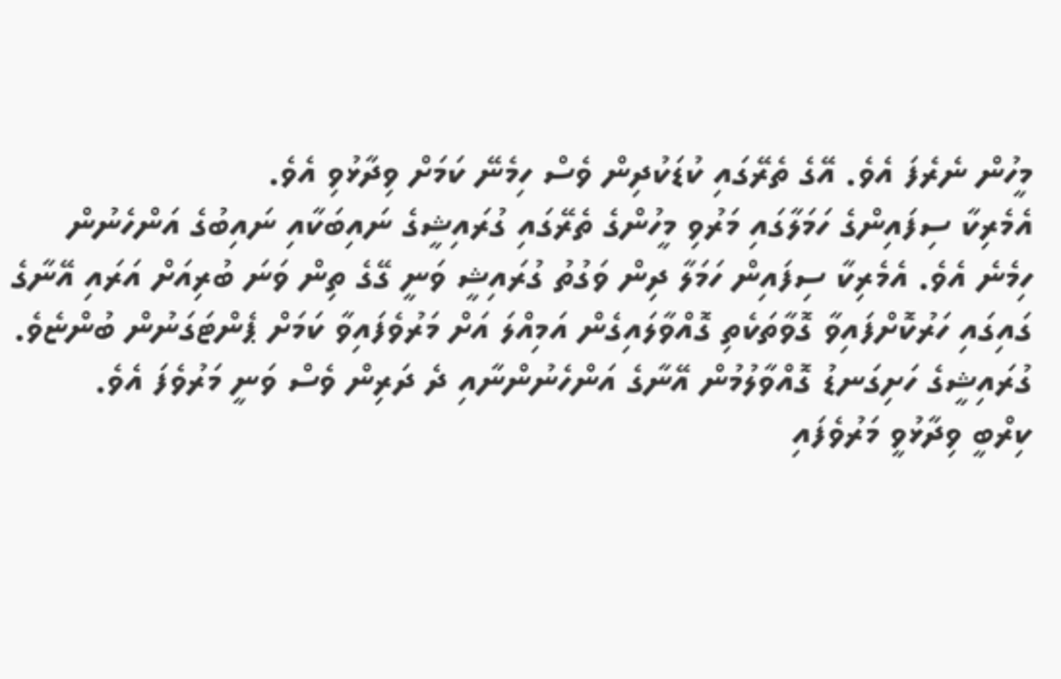މީހުން ނެރެފަ އެވެ. އޭގެ ތެރޭގައި ކުޑަކުދިން ވެސް ހިމެނޭ ކަމަށް ވިދާޅުވި އެވެ.
އެމެރިކާ ސިފައިންގެ ހަމަލާގައި މަރުވި މީހުންގެ ތެރޭގައި ގުރައިޝީގެ ނައިބަކާއި ނައިބުގެ އަންހެނުން ހިމެނެ އެވެ. އެމެރިކާ ސިފައިން ހަމަލާ ދިން ވަގުތު ގުރައިޝީ ވަނީ ގޭގެ ތިން ވަނަ ބުރިއަށް އަރައި އޭނާގެ ގައިގައި ހަރުކޮށްފައިވާ ގޮވާތަކެތި ގޮއްވާލައިގެން އަމިއްލަ އަށް މަރުވެފައިވާ ކަމަށް ޕެންޓަގަނުން ބުންޏެވެ. ގުރައިޝީގެ ހަށިގަނޑު ގޮއްވާލުމުން އޭނާގެ އަންހެނުންނާއި ދެ ދަރިން ވެސް ވަނީ މަރުވެފަ އެވެ.
ކިރްބީ ވިދާޅުވީ މަރުވެފައި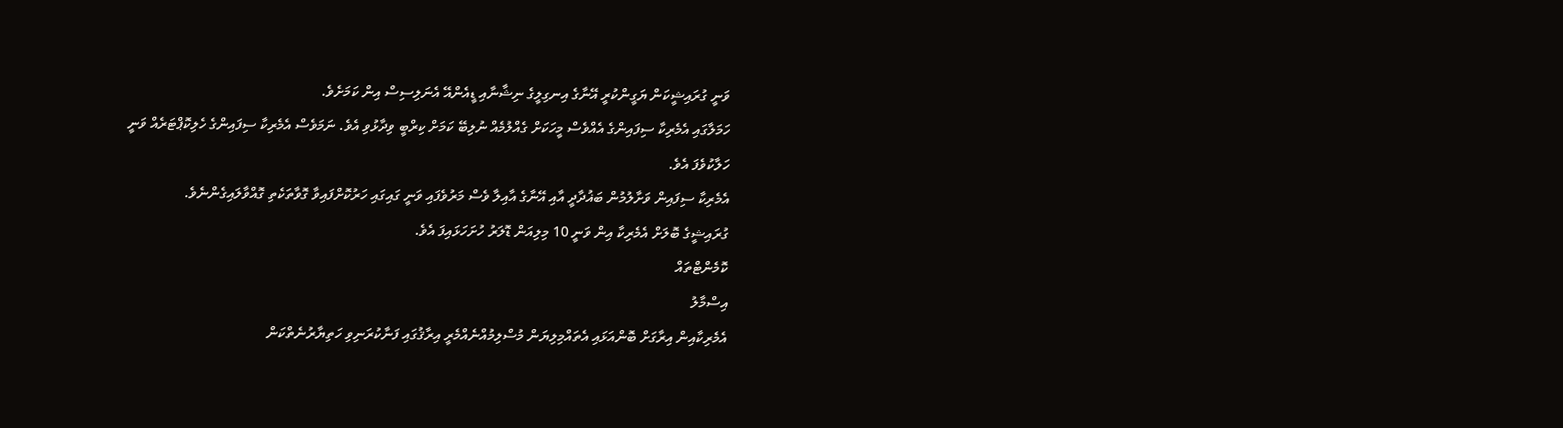ވަނީ ގުރައިޝީކަން ޔަގީންކުރީ އޭނާގެ އިނގިލީގެ ނިޝާނާއި ޑީއެންއޭ އެނަލިސިސް އިން ކަމަށެވެ.
ހަމަލާގައި އެމެރިކާ ސިފައިންގެ އެއްވެސް މީހަކަށް ގެއްލުމެއް ނުލިބޭ ކަމަށް ކިރްބީ ވިދާޅުވި އެވެ. ނަމަވެސް އެމެރިކާ ސިފައިންގެ ހެލިކޮޕްޓަރެއް ވަނީ ހަލާކުވެފަ އެވެ.
އެމެރިކާ ސިފައިން ވަށާލުމުން ބަޣުދާދީ އާއި އޭނާގެ އާއިލާ ވެސް މަރުވެފައި ވަނީ ގައިގައި ހަރުކޮށްފައިވާ ގޮވާތަކެތި ގޮއްވާލައިގެންނެވެ.
ގުރައިޝީގެ ބޮލަށް އެމެރިކާ އިން ވަނީ 10 މިލިއަން ޑޮލަރު ހުށަހަޅައިފަ އެވެ.
ކޮމެންޓްތައް
އިސްމާލު
އެމެރިކާއިން އިރާގަށް ބޮންއަޅައި އެތައްމިލިޔަން މުސްލިމުއްނެއްމެރީ އިރާޤުގައި ފަނާކުރަނިވި ހަތިޔާރުނެތްކަން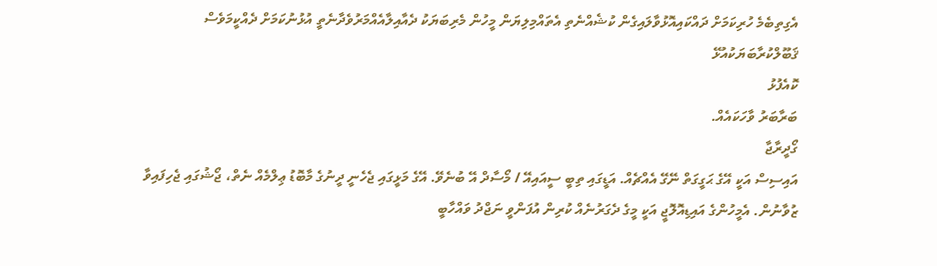އެގިތިބެމެ ހުރިކަމަށް ދައްކައިއޮޅުވާލައިގެން ކުޝެއްނެތި އެތައްމިލިޔަން މީހުން މެރިބަޔަކު ދެއާއިލާއެއްމަރުވެދާނެތީ އުޅުނުކަމަށް ދެއްކީމަވެސް ޤަބޫލްކުރާބަޔަކުއުޅޭ
ކޮއެފުޅު
ބަރާބަރު ވާހަކައެއް.
ގޯދީރާޖާ
އައިސިސް އަކީ އޭގެ ޙަގީގަތް ނޭގޭ އެއްޗެއް. އަޑީގައި ތިބީ ސީއައިއޭ / މޯސާދް އޭ ބުނެވޭ. އޭގެ މަޅީގައި ޖެހެނީ ދީނުގެ މާބޮޑު ޢިލްމެއް ނެތް، ޖޯޝުގައި ޖެހިފައިވާ ޒުވާނުން. އެމީހުންގެ އައިޑިއޮލޮޖީ އަކީ މީގެ ދެގަރުނެއް ކުރިން އުފަންވީ ނަޖްދު ވައްހާބީ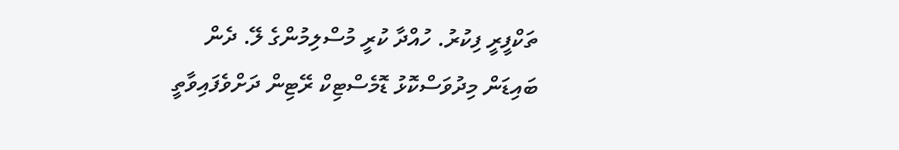ތަކްފީރީ ފިކުރު. ހުއްދާ ކުރީ މުސްލިމުންގެ ލޭ. ދެން ބައިޑަން މިދުވަސްކޮޅު ޑޮމެސްޓިކް ރޭޓިން ދަށްވެފައިވާތީ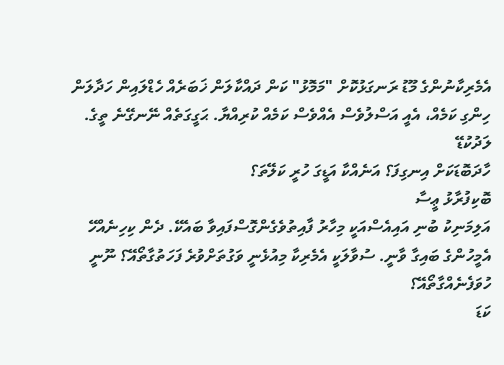އެމެރިކާނުންގެ މޫޑު ރަނގަޅުކޮށް "މަމޮޅު" ކަން ދައްކާލަން ޚަބަރެއް ހެޑްލައިން ހަދާލަން ހިންގި ކަމެއް، އެއީ އަސްލުވެސް އެއްވެސް ކަމެއް ކުރިއްޔާ. ޙަގީގަތެއް ނޭނގޭނެ ތީގެ.
ލަދުކުޑޭ
ހާދަބޮޑަކަށް އިނގިފަ؟ އަނެއްކާ އަޑީގަ ހުރީ ކަލޭތަ؟
ބޮކިފުރާޅު ޢީސާ
އަލިމަނިކު ބުނި އައިއެސްއަކީ މިހާރު ފާއިތުވެގެންގޮސްފައިވާ ބައެކޭ. ދެން ކިހިނެއްހޭ އެމީހުންގެ ބައިގާ ވާނީ. ސުވާލަކީ އެމެރިކާ މިއުޅެނީ ވަގުތަށްވުރެ ފަހަތުގާތޯއޭ؟ ނޫނީ ހުވަފެނެއްގާތޯއޭ؟
ކަޑަ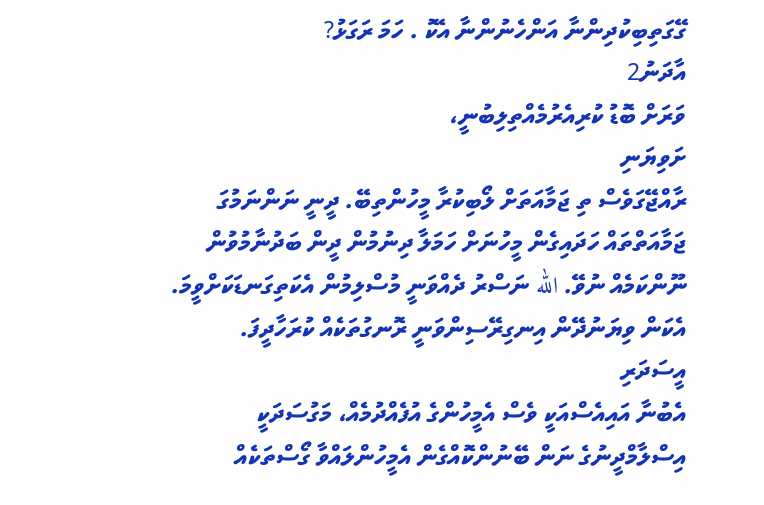ގޭގަތިބިކުދިންނާ އަންހެނުންނާ އެކޮ . ހަމަ ރަގަޅު?
އާދަނު2
ވަރަށް ބޮޑު ކުރިއެރުމެއްތިލިބުނީ،
ށަވިޔަނި
ރާއްޖޭގަވެސް ތި ޖަމާއަތަށް ލޯބިކުރާ މީހުންތިބޭ. ދީނީ ނަންނަމުގަ ޖަމާއަތްތައް ހަދައިގެން މީހުނަށް ހަމަލާ ދިނުމުން ދީން ބަދުނާމުވުން ނޫންކަމެއް ނުވޭ. الله ނަސްރު ދެއްވަނީ މުސްލިމުން އެކަތިގަނޑަކަށްވީމަ. އެކަން ވިޔަނުދޭން އިނގިރޭސިންވަނީ ރޮނގުތަކެއް ކުރަހާދީފަ.
އީސަދަރި
އެބުނާ އައިއެސްއަކީ ވެސް އެމީހުންގެ އުފެއްދުމެއް، މަގުސަދަކީ އިސްލާމްދީނުގެ ނަން ބޭނުންކޮއްގެން އެމީހުންލައްވާ ގޯސްތަކެއް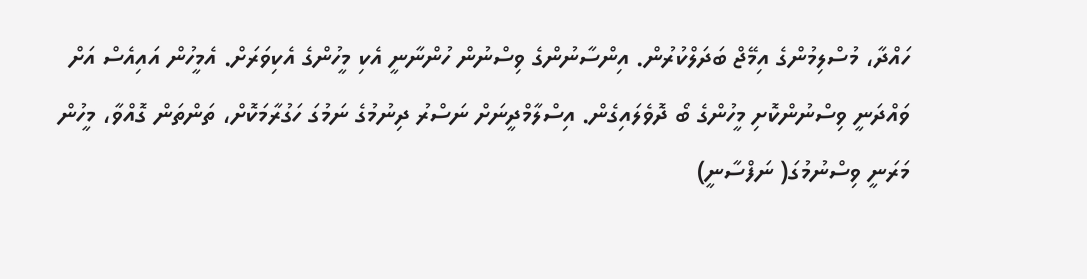ހައްދާ، މުސްލިމުންގެ އިމޭޖް ބަދަލްކުރުން. އިންސާނުންގެ ވިސްނުން ހުންނާނީ އެކި މީހުންގެ އެކިވަރަށް. އެމީހުން އައިއެސް އަށް ވައްދަނީ ވިސްނުންކޮށި މީހުންގެ ބޯ ދޮވެލައިގެން. އިސްލާމްދީނަށް ނަސްރު ދިނުމުގެ ނަމުގަ ހަގުރާމަކޮށް، ތަންތަން ގޮއްވާ، މީހުން މަރަނީ ވިސްނުމުގަ( ނަފްސާނީ)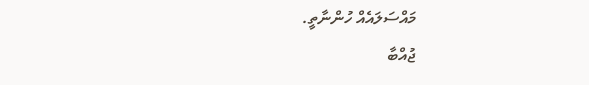މައްސަލައެއް ހުންނާތީ.
ޖުއްބާ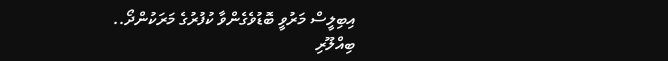އިބިލީސް މަރުވީ ބޮޑުވެގެންވާ ކުފުރުގެ މަރަކުންދޯ..
ބިއްލޫރި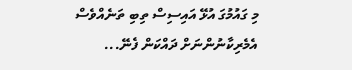މި ގައުމުގަ އުޅޭ އައިސިސް ތިބި ތަނެއްވެސް އެމެރިކާނުންނަށް ދައްކަން ފެނޭ...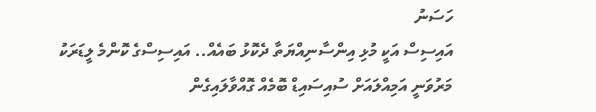ހަސަނު
އައިސިސް އަކީ މުޅި އިންސާނިއްޔަތާ ދެކޮޅު ބައެއް.. އައިސިސްގެ ކޮންމެ ލީޑަރަކު މަރުވަނީ އަމިއްލައަށް ސުއިސައިޑް ބޮމެއް ގޮއްވާލައިގެން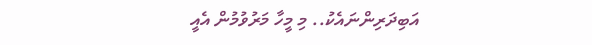އަބިދަރިންނައެކު.. މި މީހާ މަރުވުމުން އެއީ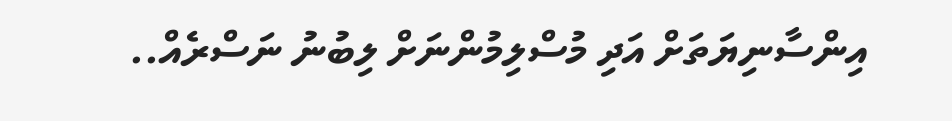އިންސާނިޔަތަށް އަދި މުސްލިމުންނަށް ލިބުނު ނަސްރެއް..